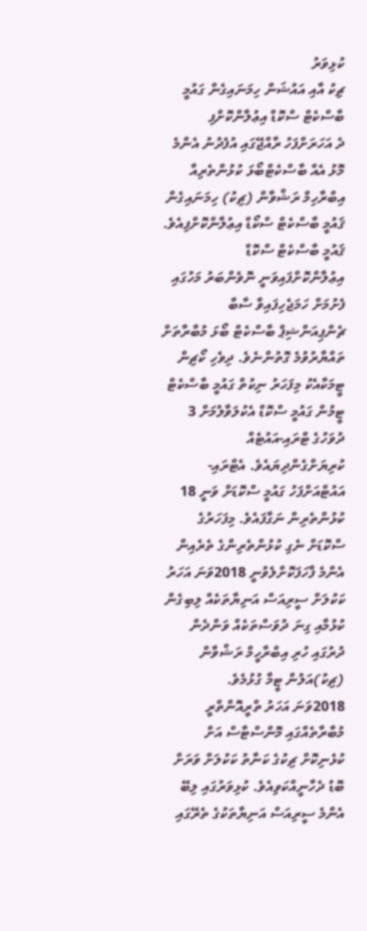ކުޅިވަރު
ޗިކު އާއި އައުޝަން ހިމަނައިގެން ގައުމީ ބާސްކެޓް ސްކޮޑް އިޢުލާންކޮށްފި
ދެ އަހަރަށްފަހު ރާއްޖޭގައި އުފެދުނު އެންމެ މޮޅު އެއް ބާސްކެޓްބޯޅަ ކުޅުންތެރިއާ އިބްރާހިމް ރަޝްވާން (ޗިކު) ހިމަނައިގެން ޤައުމީ ބާސްކެޓް ސްކޯޑް އިޢުލާންކޮށްފިއެވެ. ޤައުމީ ބާސްކެޓް ސްކޮޑް އިޢުލާންކޮށްފައިވަނީ ނޮވެންބަރު މަހުގައި ފެށުމަށް ހަމަޖެހިފައިވާ ސާބާ ޗެންޕިއަންޝިޕް ބާސްކެޓް ބޯޅަ މުބާރާތަށް ތައްޔާރުވުމެ ގޮތުންނެވެ. ދިވެހި ކޯޗިން ޓީމަކާއެކު މިފަހަރު ނިކުތް ގައުމީ ބާސްކެޓް ޓީމުން ގައުމީ ސްކޮޑް އެކުލަވާލުމަށް 3 ދުވަހުގެ ޓްރައި-އައުޓެއް ކުރިޔަށްގެންދިޔައެވެ. އެޓްރައި-އައުޓްއަށްފަހު ގައުމީ ސްކޮޑަށް ވަނީ 18 ކުޅުންތެރިން ނަގާފައެވެ. މިފަހަރުގެ ސްކޮޑަށް ނެގި ކުޅުންތެރިންގެ ތެރެއިން އެންމެ ފާހަފަކޮށްލެވުނީ 2018ވަނަ އަހަރު ކަކުލަށް ސީރިއަސް އަނިޔާތަކެއް ލިބިގެން ކުޅުމާއި ގިނަ ދުވަސްތަކެއް ވަންދެން ދުރުގައި ހުރި އިބްރާހީމް ރަޝްވާން (ޗިކު)އަލުން ޓީމާ ގުޅުމެވެ.
2018ވަނަ އަހަރު ތްރީއޮންތްރީ މުބާރާތެއްގައި މޮންސްޓާސް އަށް ކުޅެނިކޮށް ޗިކުގެ ކަނާތު ކަކުލަށް ވަރަށް ބޮޑު ދެހާނީއްކަވިއެވެ. ކުޅިވަރުގައި ލިބޭ އެންމެ ސީރިއަސް އަނިޔާތަކުގެ ތެރޭގައި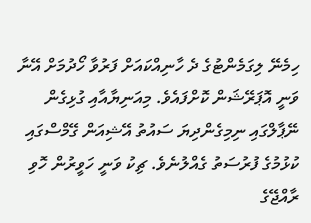ހިމެނޭ ލިގަމެންޓުގެ ދެ ހާނިއްކައަށް ފަރުވާ ހޯދުމަށް އޭނާ ވަނީ އޮޕަރޭޝަން ކޮށްފައެވެ. މިއަނިޔާއާއި ގުޅިގެން ނޭޕާލްގައި ނިމިގެންދިޔަ ސައުތު އޭޝިއަން ގޭމްސްގައި ކުޅުމުގެ ފުރުސަތު ގެއްލުނެވެ. ޗިކު ވަނީ ހަވީރުން ހޮވި ރާއްޖޭގެ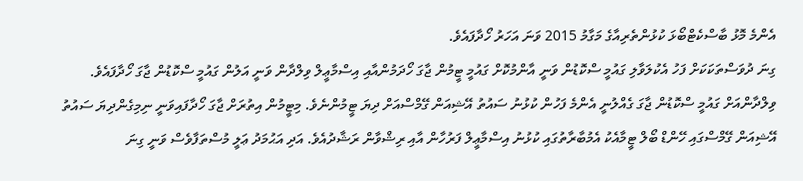އެންމެ މޮޅު ބާސްކެޓްބޯޅަ ކުޅުންތެރިއާގެ މަގާމު 2015 ވަނަ އަހަރު ހޯދާފައެވެ.
ގިނަ ދުވަސްތަކަކަށް ފަހު އެކުލަވާލި ގައުމީ ސްކޮޑުން ވަނީ އާންމުކޮށް ގައުމީ ޓީމުން ޖާގަ ހޯދަމުންއާއި އިސްމާޢީލް ވިލްދާން ވަނީ އަލުން ގައުމީ ސްކޮޑުން ޖާގަ ހޯދާފައެވެ. ވިލްދާންއަށް ގައުމީ ސްކޮޑުން ޖާގަ ގެއްލުނީ އެންމެ ފަހުން ކުޅުނު ސައުތު އޭޝިއަން ގޭމްސްއަށް ދިޔަ ޓީމުންނެވެ. މިޓީމުން އިތުރަށް ޖާގަ ހޯދާފައިވަނީ ނިމިގެންދިޔަ ސައުތު އޭޝިއަން ގޭމްސްގައި ހޭންޑް ބޯލް ޓީމާއެކު އެމުބާރާތުގައި ކުޅުނު އިސްމާޢީލް ފަރުހާން އާއި ރިޝްވާން ރަޝާދުއެވެ. އަދި އަޙުމަދު ޢަލީ މުސްތަފާވެސް ވަނީ ގިނަ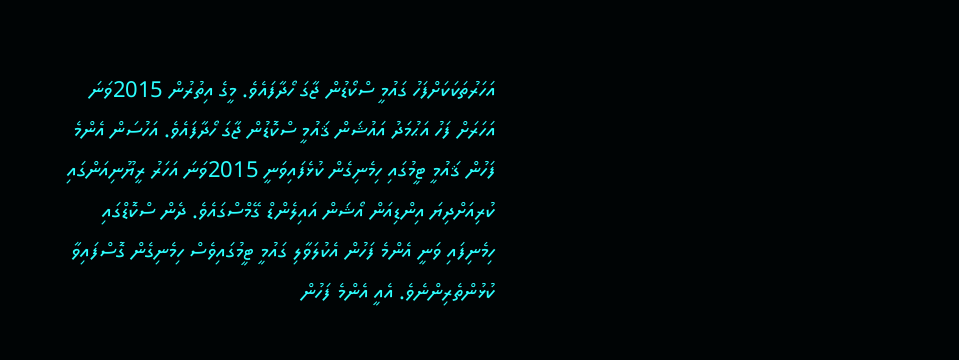އަހަރުތަކަކަށްފަހު ގައުމީ ސްކޯޑުން ޖާގަ ހޯދާފައެވެ. މީގެ އިތުރުން 2015ވަނަ އަހަރަށް ފަހު އަޙުމަދު އައުޝަން ޤައުމީ ސްކޮޑުން ޖާގަ ހޯދާފައެވެ. އަހުސަން އެންމެ ފަހުން ޤައުމީ ޓީމުގައި ހިމެނިގެން ކުޅެފައިވަނީ 2015ވަނަ އަހަރު ރީޔޫނިއަންގައި ކުރިއަށްދިޔަ އިންޑިއަން އޯޝަން އައިލެންޑް ގޭމްސްގައެވެ. ދެން ސްކޮޑްގައި ހިމެނިފައި ވަނީ އެންމެ ފަހުން އެކުލަވާލި ގައުމީ ޓީމުގައިވެސް ހިމެނިގެން ގޮސްފައިވާ ކުޅުންތެރިންނެވެ. އެއީ އެންމެ ފަހުން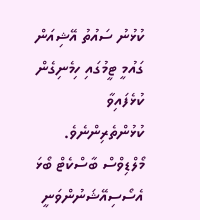ކުޅުނު ސައުތު އޭޝިއަން ގައުމީ ޓީމުގައި ހިމެނިގެން ކުޅެފައިވާ ކުޅުންތެރިންނެވެ.
މޯލްޑިވްސް ބާސްކެޓް ބޯޅަ އެސޯސިއޭޝަނުންވަނީ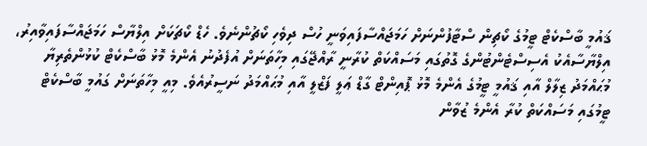ޤައުމީ ބާސްކެޓް ޓީމުގެ ކޯޗިން ސްޓާފުންނަށް ހަމަޖައްސާފައިވަނީ ހުސް ދިވެހި ކޯޗުންނެވެ. ހެޑް ކޯޗަކަށް އިލްޔާސް ހަމަޖައްސާފައިވާއިރު، އިލްޔާސާއެކު އެސިސްޓެންޓުންގެ ގޮތުގައި މަސައްކަތް ކުރާނީ ރާއްޖޭގައި މިހާތަނަށް އުފެދުނު އެންމެ މޮޅު ބާސްކެޓް ކުޅުންތެރިޔާ މުޙައްމަދު ޒިލާލް އާއި ޤައުމީ ޓީމުގެ އެންމެ މޮޅު ޕޮއިންޓް ގާޑް ޢަލީ ފަޒްލީ އާއި މުޙައްމަދު ނަސީރުއެވެ. މިއީ މިހާތަނަށް ގައުމީ ބާސްކެޓް ޓީމުގައި މަސައްކަތް ކުރާ އެންމެ ޒުވާން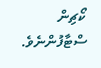ކޯޗިން ސްޓާފުންނެވެ.